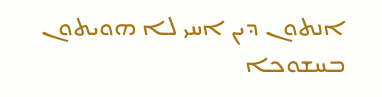ܐܢܬܘܢ ܕܝܢ ܐܚܝ ܠܐ ܗܘܝܬܘܢ ܒܚܫܘܟܐ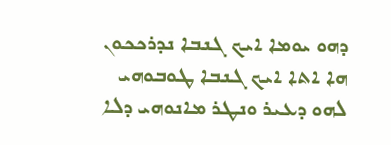ܕܗܘ ܝܘܡܐ ܐܝܟ ܓܢܒܐ ܢܕܪܟܟܘܢ
ܗܐ ܐܬܐ ܐܝܟ ܓܢܒܐ ܛܘܒܘܗܝ ܠܗܘ ܕܥܝܪ ܘܢܛܪ ܡܐܢܘܗܝ ܕܠܐ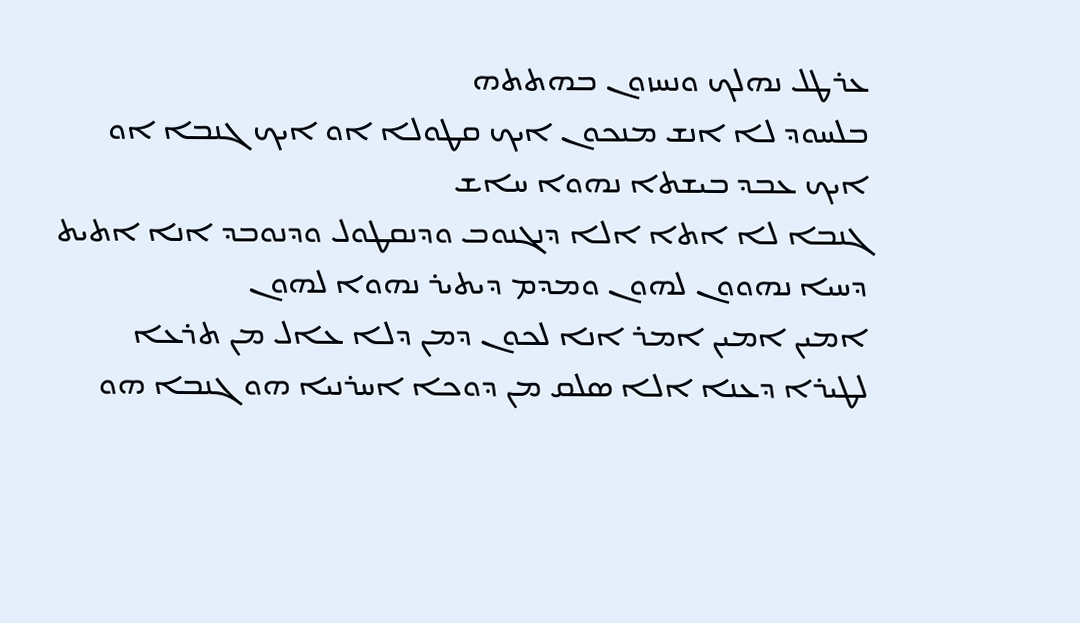ܥܪܛܠ ܢܗܠܟ ܘܢܚܙܘܢ ܒܗܬܬܗ
ܒܠܚܘܕ ܠܐ ܐܢܫ ܡܢܟܘܢ ܐܝܟ ܩܛܘܠܐ ܐܘ ܐܝܟ ܓܢܒܐ ܐܘ ܐܝܟ ܥܒܕ ܒܝܫܬܐ ܢܗܘܐ ܚܐܫ
ܓܢܒܐ ܠܐ ܐܬܐ ܐܠܐ ܕܢܓܢܘܒ ܘܕܢܩܛܘܠ ܘܕܢܘܒܕ ܐܢܐ ܐܬܝܬ ܕܚܝܐ ܢܗܘܘܢ ܠܗܘܢ ܘܡܕܡ ܕܝܬܝܪ ܢܗܘܐ ܠܗܘܢ
ܐܡܝܢ ܐܡܝܢ ܐܡܪ ܐܢܐ ܠܟܘܢ ܕܡܢ ܕܠܐ ܥܐܠ ܡܢ ܬܪܥܐ ܠܛܝܪܐ ܕܥܢܐ ܐܠܐ ܤܠܩ ܡܢ ܕܘܟܐ ܐܚܪܢܝܐ ܗܘ ܓܢܒܐ ܗܘ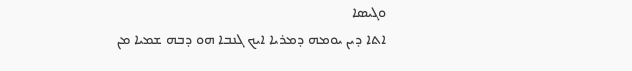ܘܓܝܤܐ
ܐܬܐ ܕܝܢ ܝܘܡܗ ܕܡܪܝܐ ܐܝܟ ܓܢܒܐ ܗܘ ܕܒܗ ܫܡܝܐ ܡܢ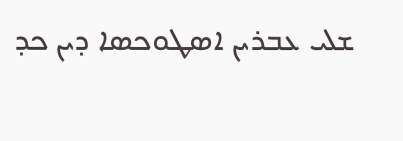ܫܠܝ ܥܒܪܝܢ ܐܤܛܘܟܤܐ ܕܝܢ ܟܕ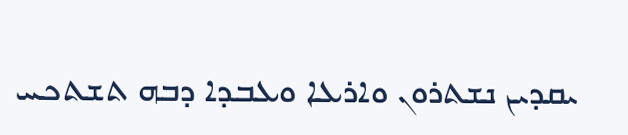ܝܩܕܝܢ ܢܫܬܪܘܢ ܘܐܪܥܐ ܘܥܒܕܐ ܕܒܗ ܬܫܬܟܚ